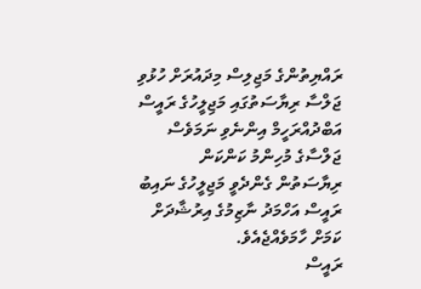ރައްޔިތުންގެ މަޖިލިސް މިދައުރަށް ހުޅުވި ޖަލްސާ ރިޔާސަތުގައި މަޖިލީހުގެ ރައީސް އަބްދުއްރަހީމް އިންނެވި ނަމަވެސް ޖަލްސާގެ މުހިންމު ކަންކަން ރިޔާސަތުން ގެންދެވީ މަޖިލީހުގެ ނައިބު ރައީސް އަހްމަދު ނާޒިމުގެ އިރުޝާދަށް ކަމަށް ހާމަވެއްޖެއެވެ.
ރައީސް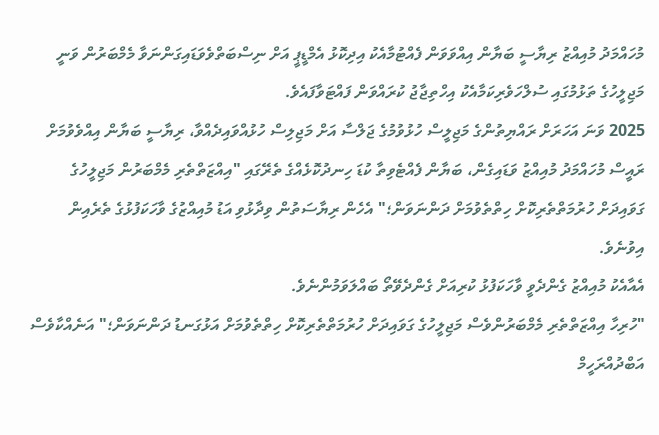މުހައްމަދު މުއިއްޒު ރިޔާސީ ބަޔާން އިއްވަވަން ފެއްޓުމާއެކު އިދިކޮޅު އެމްޑީޕީ އަށް ނިސްބަތްވެވަޑައިގަންނަވާ މެމްބަރުން ވަނީ މަޖިލީހުގެ ތަޅުމުގައި ސުލްހަވެރިކަމާއެކު އިހްތިޖާޖު ކުރައްވަން ފައްޓަވާފައެވެ.
2025 ވަނަ އަހަރަށް ރައްޔިތުންގެ މަޖިލީސް ހުޅުވުމުގެ ޖަލްސާ އަށް މަޖިލިސް ހުޅުއްވައިދެއްވާ، ރިޔާސީ ބަޔާން އިއްވެވުމަށް ރައީސް މުހައްމަދު މުއިއްޒު ވަޑައިގެން، ބަޔާން ފެއްޓެވިތާ ކުޑަ ހިނދުކޮޅެއްގެ ތެރޭގައި "އިއްޒަތްތެރި މެމްބަރުން މަޖިލީހުގެ ގަވައިދަށް ހުރުމަތްތެރިކޮށް ހިތްތެވުމަށް ދަންނަވަން؛" އެހެން ރިޔާސަތުން ވިދާޅުވި އަޑު މުއިއްޒުގެ ވާހަކަފުޅުގެ ތެރެއިން އިވުނެވެ.
އެއާއެކު މުއިއްޒު ގެންދެވީ ވާހަކަފުޅު ކުރިއަށް ގެންދެވޭތޯ ބައްލަވަމުންނެވެ.
"ހުރިހާ އިއްޒަތްތެރި މެމްބަރުންވެސް މަޖިލީހުގެ ގަވައިދަށް ހުރުމަތްތެރިކޮށް ހިތްތެވުމަށް އަޅުގަނޑު ދަންނަވަން؛" އަނެއްކާވެސް އަބްދުއްރަހީމް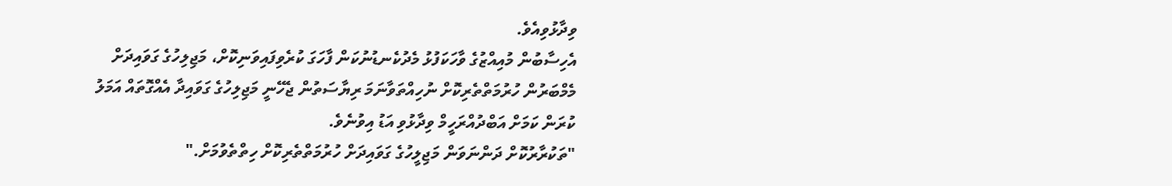ވިދާޅުވިއެވެ.
އެހިސާބުން މުއިއްޒުގެ ވާހަކަފުޅު މެދުކެނޑުނުކަން ފާހަގަ ކުރެވިފައިވަނިކޮށް، މަޖިލިހުގެ ގަވައިދަށް މެމްބަރުން ހުރުމަތްތެރިކޮށް ނުހިއްތަވާނަމަ ރިޔާސަތުން ޖެހޭނީ މަޖިލިހުގެ ގަވައިދާ އެއްގޮތައް އަމަލު ކުރަން ކަމަށް އަބްދުއްރަހީމް ވިދާޅުވި އަޑު އިވުނެވެ.
"ތަކުރާރުކޮށް ދަންނަވަން މަޖިލީހުގެ ގަވައިދަށް ހުރުމަތްތެރިކޮށް ހިތްތެވުމަށް."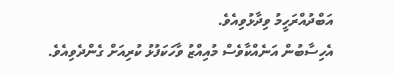އަބްދުއްރަހީމު ވިދާޅުވިއެވެ.
އެހިސާބުން އަނެއްކާވެސް މުއިއްޒު ވާހަކަފުޅު ކުރިއަށް ގެންދެވިއެވެ.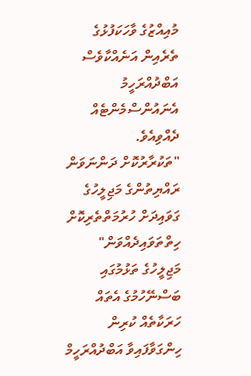މުއިއްޒުގެ ވާހަކަފުޅުގެ ތެރެއިން އަނެއްކާވެސް އަބްދުއްރަހީމު އެނައުންސްމެންޓެއް ދެއްވިއެވެ.
"ތަކުރާރުކޮށް ދަންނަވަން ރައްޔިތުންގެ މަޖިލީހުގެ ގަވައިދަށް ހުރުމަތްތެރިކޮށް ހިތްތަވައިދެއްވަން"
މަޖިލީހުގެ ތަޅުމުގައި ބަސްނޭހުމުގެ އެތައް ހަރަކާތެއް ކުރިން ހިންގަވާފައިވާ އަބްދުއްރަހީމް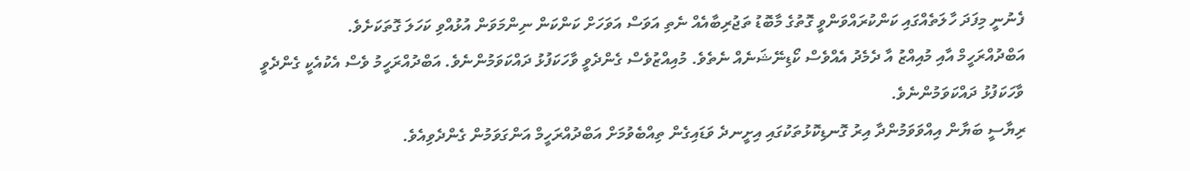ފެނުނީ މިފަދަ ހާލަތެއްގައި ކަންކުރައްވަންވީ ގޮތުގެ މާބޮޑު ތަޖުރިބާއެއް ނެތި އަވަސް އަވަހަށް ކަންކަން ނިންމަވަން އުޅުއްވި ކަހަލަ ގޮތަކަށެވެ.
އަބްދުއްރަހީމް އާއި މުއިއްޒު އާ ދެމެދު އެއްވެސް ކޯޑިނޭޝަނެއް ނެތެވެ. މުއިއްޒުވެސް ގެންދެވީ ވާހަކަފުޅު ދައްކަވަމުންނެވެ. އަބްދުއްރަހީމު ވެސް އެކުއެކީ ގެންދެވީ ވާހަކަފުޅު ދައްކަވަމުންނެވެ.
ރިޔާސީ ބަޔާން އިއްވަވަމުންދާ އިރު ގޮނޑިކޮޅުތަކުގައި އިށީނދެ ވަޑައިގެން ތިއްބެވުމަށް އަބްދުއްރަހީމް އަންގަވަމުން ގެންދެވިއެވެ.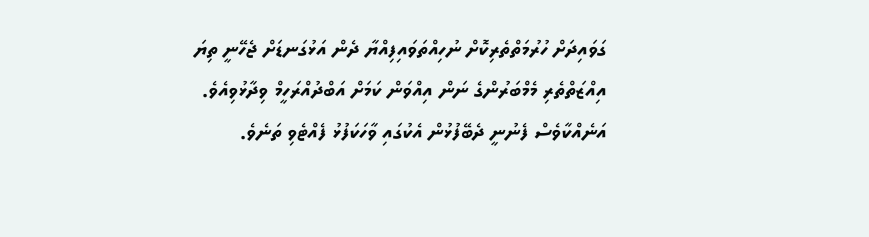ގަވައިދަށް ހުރުމަތްތެރިކޮށް ނުހިއްތަވައިފިއްޔާ ދެން އަޅުގަނޑަށް ޖެހޭނީ ތިޔަ އިއްޒަތްތެރި މެމްބަރުންގެ ނަން އިއްވަން ކަމަށް އަބްދުއްރަހީމް ވިދާޅުވިއެވެ.
އަނެއްކާވެސް ފެނުނީ ދެބޭފުޅުން އެކުގައި ވާހަކަފުޅު ފެއްޓެވި ތަނެވެ.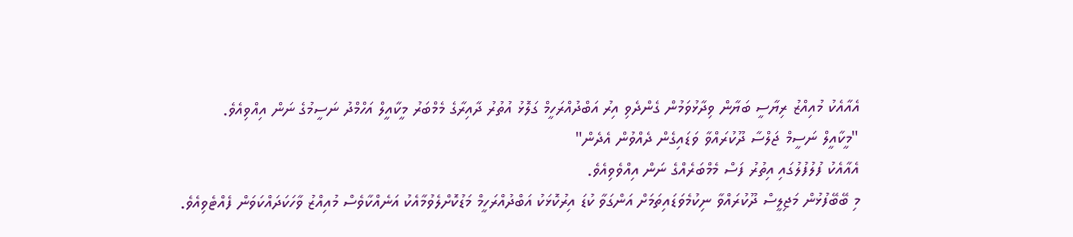އެއާއެކު މުއިއްޒު ރިޔާސީ ބަޔާން ވިދާޅުވަމުން ގެންދެވި އިރު އަބްދުއްރަހީމް ގަލޮޅު އުތުރު ދާއިރާގެ މެމްބަރު މީކާއީލް އަހްމްދު ނަސީމުގެ ނަން އިއްވިއެވެ.
"މީކާއީލް ނަސީމް ޖަލްސާ ދޫކުރައްވާ ވަޑައިގެން ދެއްވުން އެދެން"
އެއާއެކު ފުލުފުލުގައި އިތުރު ފަސް މެމްބަރެއްގެ ނަން އިއްވެވިއެވެ.
މި ބޭބޭފުޅުން މަޖިލީސް ދޫކުރައްވާ ނިކުމެވަޑައިތަމަށް އަންގަވާ ކުޑަ އިރުކޮޅަކު އަބްދުއްރަހީމް މަޑުކޮށްލެވުމާއެކު އަނެއްކާވެސް މުއިއްޒު ވާހަކަދައްކަވަން ފެއްޓެވިއެވެ.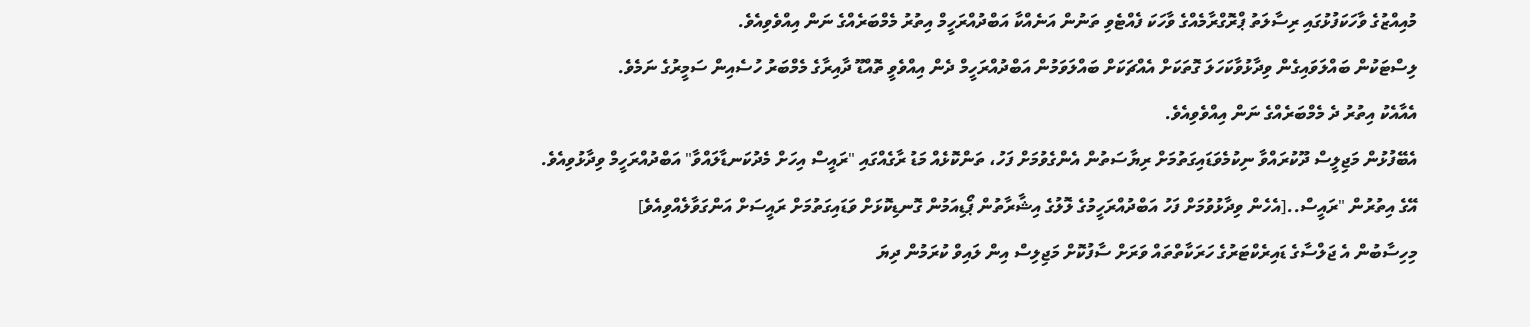މުއިއްޒުގެ ވާހަކަފުޅުގައި ރިސާލަތު ޕްރޮގްރާމެއްގެ ވާހަކަ ފެއްޓެވި ތަނުން އަނެއްކާ އަބްދުއްރަހީމް އިތުރު މެމްބަރެއްގެ ނަން އިއްވެވިއެވެ.
ލިސްޓަކުން ބައްލަވައިގެން ވިދާޅުވާކަހަލަ ގޮތަކަށް އެއްޗަކަށް ބައްލަވަމުން އަބްދުއްރަހީމް ދެން އިއްވެވީ ތޮއްޑޫ ދާއިރާގެ މެމްބަރު ހުސެއިން ސަމީރުގެ ނަމެވެ.
އެއާއެކު އިތުރު ދެ މެމްބަރެއްގެ ނަން އިއްވެވިއެވެ.
އެބޭފުޅުން މަޖިލީސް ދޫކުރައްވާ ނިކުމެވަޑައިގަތުމަށް ރިޔާސަތުން އެންގެވުމަށް ފަހު، ތަންކޮޅެއް މަޑު ރާގެއްގައި "ރައީސް އިހަށް މެދުކަނޑާލައްވާ" އަބްދުއްރަހީމް ވިދާޅުވިއެވެ.
އޭގެ އިތުރުން "ރައީސް..[އެހެން ވިދާޅުވުމަށް ފަހު އަބްދުއްރަހީމުގެ ލޮލުގެ އިޝާރާތުން ޕޯޑިއަމުން ގޮނޑިކޮޅަށް ވަޑައިގަތުމަށް ރައީސަށް އަންގަވާލެއްވިއެވެ]
މިހިސާބުން އެ ޖަލްސާގެ ޑައިރެކްޓަރުގެ ހަރަކާތްތައް ވަރަށް ސާފުކޮށް މަޖިލިސް އިން ލައިވް ކުރަމުން ދިޔަ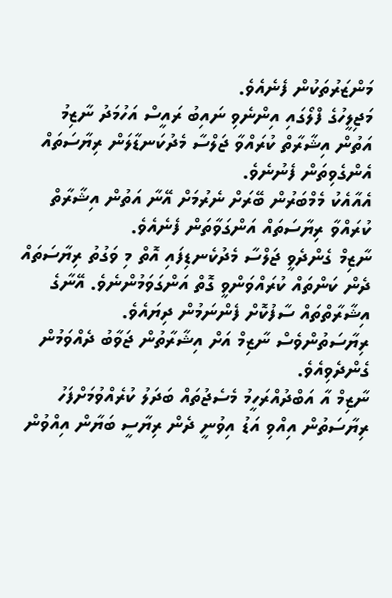މަންޒަރުތަކުން ފެނެއެވެ.
މަޖިލީހުގެ ފްލޯގައި އިންނެވި ނައިބު ރައީސް އަހުމަދު ނާޒިމު އަތުން އިޝާރާތް ކުރައްވާ ޖަލްސާ މެދުކަނޑާލަން ރިޔާސަތައް އެންގެވިތަން ފެނުނެވެ.
އެއާއެކު މެމްބަރުން ބޭރަށް ނެރުމަށް އޭނާ އަތުން އިޝާރާތް ކުރައްވާ ރިޔާސަތައް އަންގަވާތަން ފެނެއެވެ.
ނާޒިމް ގެންދެވީ ޖަލްސާ މެދުކެނޑިފައި އޮތް މި ވަގުތު ރިޔާސަތައް ދެން ކަންތައް ކުރައްވަންވީ ގޮތް އަންގަވަމުންނެވެ. އޭނާގެ އިޝާރާތްތައް ސާފުކޮށް ފެންނަމުން ދިޔައެވެ.
ރިޔާސަތުންވެސް ނާޒިމް އަށް އިޝާރާތުން ޖަވާބު ދެއްވަމުން ގެންދެވިއެވެ.
ނާޒިމް އާ އަބްދުއްރަހީމު މެސެޖުތައް ބަދަލު ކުރެއްވުމަށްފަހު ރިޔާސަތުން އިއްވި އަޑު އިވުނީ ދެން ރިޔާސީ ބަޔާން އިއްވުން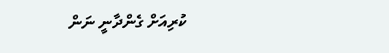ކުރިއަށް ގެންދާނީ ނަން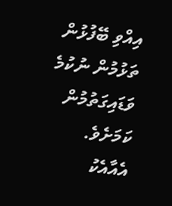އިއްވި ބޭފުޅުން ތަޅުމުން ނުކުމެ ވަޑައިގަތުމުން ކަމަށެވެ.
އެއާއެކު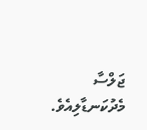ޖަލްސާ މެދުކަނޑާލިއެވެ.